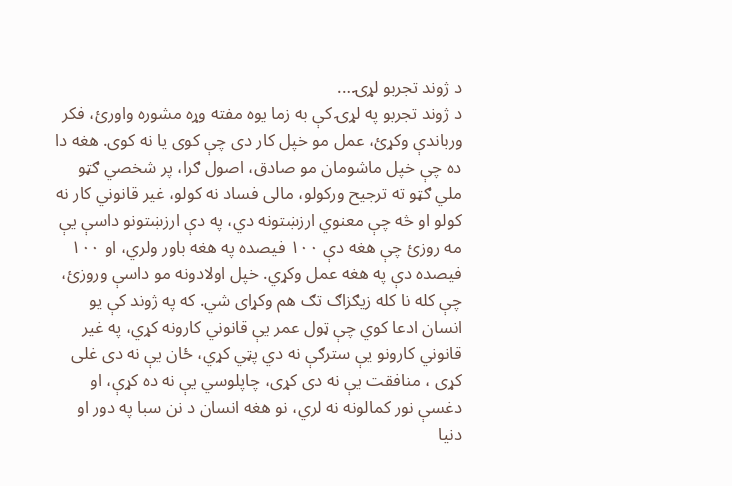د ژوند تجربو لړۍ….
د ژوند تجربو په لړۍ کې به زما یوه مفته وړه مشوره واورئ، فکر ورباندې وکړئ، عمل مو خپل کار دی چې کوی یا نه کوی. هغه دا ده چې خپل ماشومان مو صادق، اصول ګرا، پر شخصي ګټو ملي ګټو ته ترجیح ورکولو، مالی فساد نه کولو، غیر قانوني کار نه کولو او څه چې معنوي ارزښتونه دي، په دې ارزښتونو داسې یې مه روزئ چې هغه دې ۱۰۰ فیصده په هغه باور ولري، او ۱۰۰ فیصده دې په هغه عمل وکړي. خپل اولادونه مو داسې وروزئ، چې کله نا کله زیګزاګ تګ هم وکړای شي. که په ژوند کې یو انسان ادعا کوي چې ټول عمر یې قانوني کارونه کړي، په غیر قانوني کارونو یې سترګې نه دي پټي کړي، ځان یې نه دی غلی کړی ، منافقت یې نه دی کړی، چاپلوسي یې نه ده کړې، او دغسې نور کمالونه نه لري، نو هغه انسان د نن سبا په دور او دنیا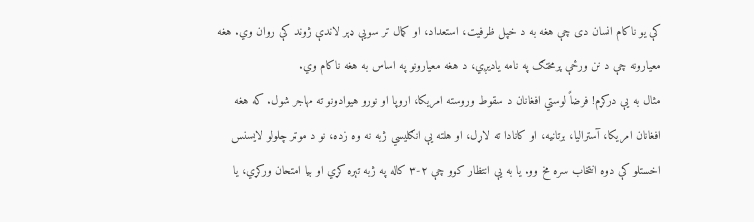کې یو ناکام انسان دی چې هغه به د خپل ظرفیت، استعداد، او کمال تر سویې ډېر لاندې ژوند کې روان وي. هغه معیارونه چې د نن ورځې پرمختګ په نامه یادیږي، د هغه معیارونو په اساس به هغه ناکام وي.
مثال به یې درکړم! فرضاً لوستي افغانان د سقوط وروسته امریکا، اروپا او نورو هیوادونو ته مهاجر شول. که هغه افغانان امریکا، آسترالیا، برتانیه، او کانادا ته لاړل، او هلته یې انګلیسي ژبه نه وه زده، نو د موټر چلولو لایسنس اخستلو کې دوه انتخاب سره مخ وو. یا به یې انتظار کوو چې ۲-۳ کاله په ژبه تېره کړي او بیا امتحان ورکړي، یا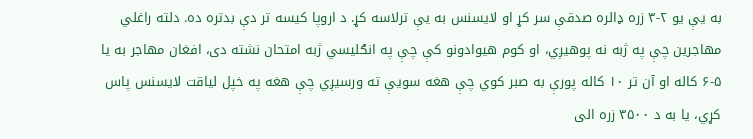به یې یو ۲-۳ زره ډالره صدقې سر کړ او لایسنس به یې ترلاسه کړ. د اروپا کیسه تر دې بدتره ده. دلته راغلي مهاجرین چې په ژبه نه پوهیږي، او کوم هیوادونو کې چې په انګلیسي ژبه امتحان نشته دی، افغان مهاجر به یا ۵-۶ کاله او آن تر ۱۰ کاله پورې به صبر کوي چې هغه سویې ته ورسیږي چې هغه په خپل لیاقت لایسنس پاس کړي، یا به د ۳۵۰۰ زره الی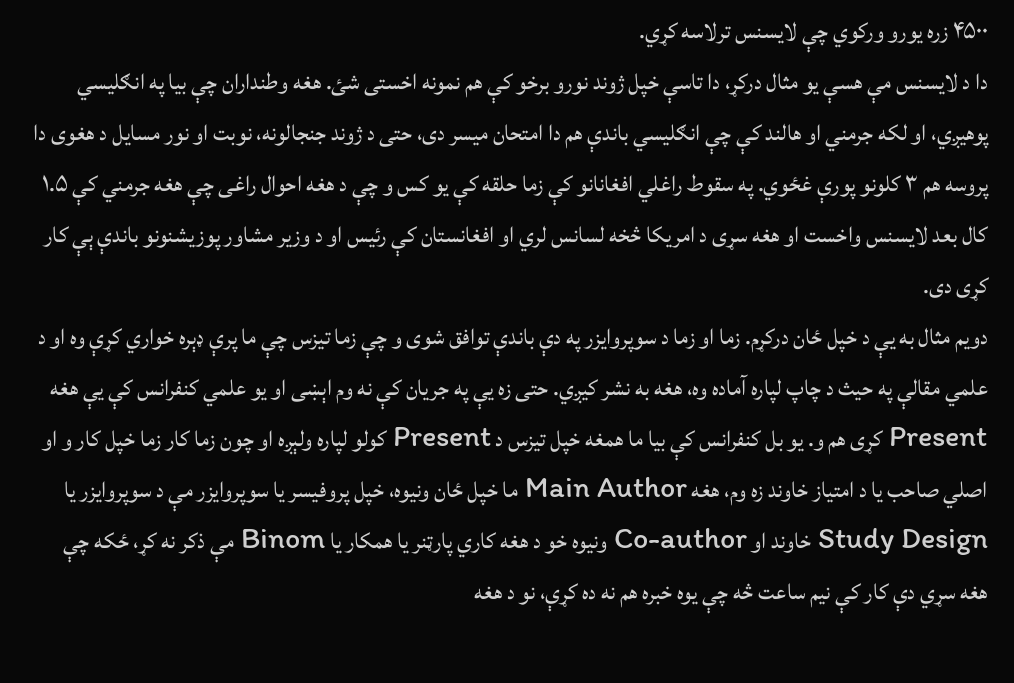۴۵۰۰ زره یورو ورکوي چې لایسنس ترلاسه کړي.
دا د لایسنس مې هسې یو مثال درکړ، دا تاسې خپل ژوند نورو برخو کې هم نمونه اخستی شئ. هغه وطنداران چې بیا په انګلیسي پوهیږي، او لکه جرمني او هالند کې چې انګلیسي باندې هم دا امتحان میسر دی، حتی د ژوند جنجالونه، نوبت او نور مسایل د هغوی دا پروسه هم ۳ کلونو پورې غځوي. په سقوط راغلي افغانانو کې زما حلقه کې یو کس و چې د هغه احوال راغی چې هغه جرمني کې ۱.۵ کال بعد لایسنس واخست او هغه سړی د امریکا څخه لسانس لري او افغانستان کې رئیس او د وزیر مشاور پوزیشنونو باندې ېې کار کړی دی.
دویم مثال به یې د خپل ځان درکړم. زما او زما د سوپروایزر په دې باندې توافق شوی و چې زما تیزس چې ما پرې ډېره خواري کړې وه او د علمي مقالې په حیث د چاپ لپاره آماده وه، هغه به نشر کیږي. حتی زه یې په جریان کې نه وم اېښی او یو علمي کنفرانس کې یې هغه Present کړی هم و. یو بل کنفرانس کې بیا ما همغه خپل تیزس د Present کولو لپاره ولېږه او چون زما کار زما خپل کار و او اصلي صاحب یا د امتیاز خاوند زه وم، هغه Main Author ما خپل ځان ونیوه، خپل پروفیسر یا سوپروایزر مې د سوپروایزر یا Study Design خاوند او Co-author ونیوه خو د هغه کاري پارټنر یا همکار یا Binom مې ذکر نه کړ، ځکه چې هغه سړي دې کار کې نیم ساعت څه چې یوه خبره هم نه ده کړې، نو د هغه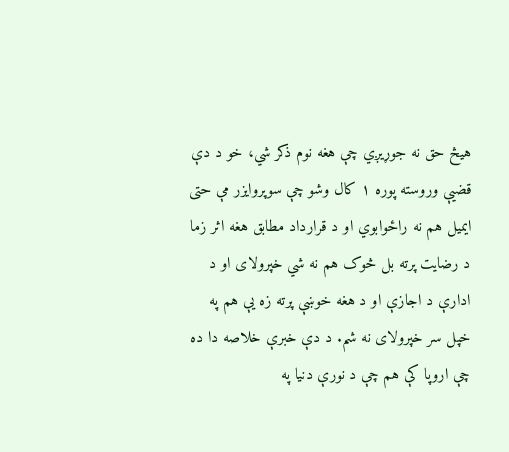هیڅ حق نه جوړیږي چې هغه نوم ذکر شي، خو د دې قضیې وروسته پوره ۱ کال وشو چې سوپروایزر مې حتی ایمیل هم نه راځوابوي او د قرارداد مطابق هغه اثر زما د رضایت پرته بل څوک هم نه شي خپرولای او د ادارې د اجازې او د هغه خوښې پرته زه یې هم په خپل سر خپرولای نه شم. د دې خبرې خلاصه دا ده چې اروپا کې هم چې د نورې دنیا په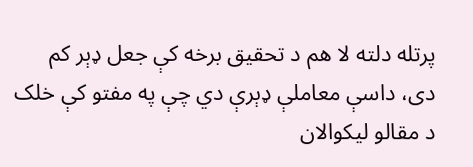پرتله دلته لا هم د تحقیق برخه کې جعل ډېر کم دی، داسې معاملې ډېرې دي چې په مفتو کې خلک د مقالو لیکوالان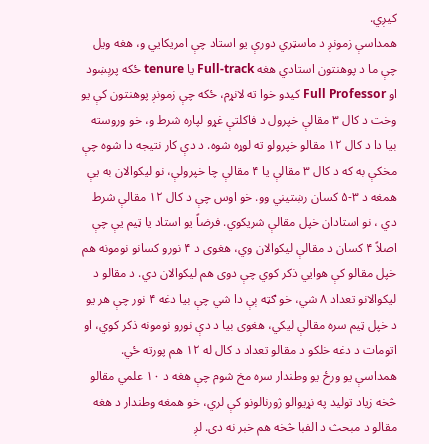کیږي.
همداسې زمونږ د ماسټري دورې یو استاد چې امریکايي و، هغه ویل چې ما د پوهنتون استادي هغه Full-track یا tenure ځکه پرېښود او Full Professor کیدو خوا ته لانړم، ځکه چې زمونږ پوهنتون کې یو وخت د کال ۳ مقالې خپرول د فاکلتې غړو لپاره شرط و، خو وروسته بیا دا د کال ۱۲ مقالو خپرولو ته لوړه شوه. د دې کار نتیجه دا شوه چې مخکې به که د کال ۳ مقالې یا ۴ مقالې چا خپرولې، نو لیکوالان به یې همغه د ۳-۵ کسان رښتیني وو. خو اوس چې د کال ۱۲ مقالې شرط دي ، نو استادان خپل مقالې شریکوي. فرضاً یو استاد یا ټیم یې چې اصلاً ۴ کسان د مقالې لیکوالان وي، هغوی د ۴ نورو کسانو نومونه هم خپل مقالو کې هوایي ذکر کوي چې دوی هم لیکوالان دي. د مقالو د لیکوالانو تعداد ۸ شي، خو ګټه ېې دا شي چې بیا دغه ۴ نور چې هر یو د خپل ټیم سره مقالې لیکي، هغوی بیا د دې نورو نومونه ذکر کوي، او اتومات د دغه خلکو د مقالو تعداد د کال له ۱۲ هم پورته ځي.
همداسې یو ورځ یو وطندار سره مخ شوم چې هغه د ۱۰ علمي مقالو څخه زیاد تولید په نړیوالو ژورنالونو کې لري، خو همغه وطندار د هغه مقالو د مبحث د الفبا څخه هم خبر نه دی. لږ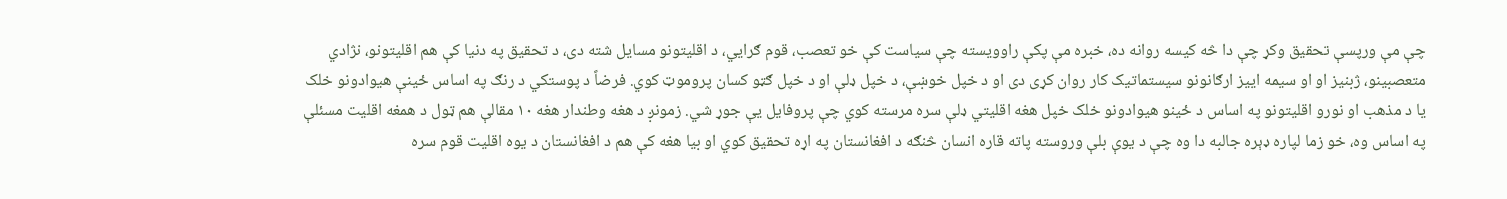چې مې ورپسې تحقیق وکړ چې دا څه کیسه روانه ده، خبره مې پکې راوویسته چې سیاست کې خو تعصب، قوم ګرایي، د اقلیتونو مسایل شته دی، د تحقیق په دنیا کې هم اقلیتونو، نژادي متعصبینو، ژبنیز او او سیمه اییز ارګانونو سیستماتیک کار روان کړی دی او د خپل خوښې، د خپل ډلې او د خپل ګټو کسان پروموټ کوي. فرضاً د پوستکي د رنګ په اساس ځینې هیوادونو خلک یا د مذهب او نورو اقلیتونو په اساس د ځینو هیوادونو خلک خپل هغه اقلیتي ډلې سره مرسته کوي چې پروفایل یې جوړ شي. زمونږ د هغه وطندار هغه ۱۰ مقالې هم ټول د همغه اقلیت مسئلې په اساس وه، خو زما لپاره ډېره جالبه دا وه چې د یوې بلې وروسته پاته قاره انسان څنګه د افغانستان په اړه تحقیق کوي او بیا هغه کې هم د افغانستان د یوه اقلیت قوم سره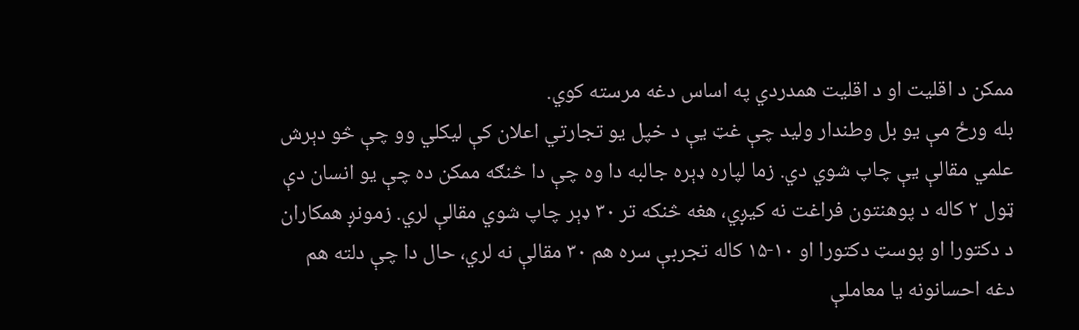ممکن د اقلیت او د اقلیت همدردي په اساس دغه مرسته کوي.
بله ورځ مې یو بل وطندار ولید چې غټ یې د خپل یو تجارتي اعلان کې لیکلي وو چې څو دېرش علمي مقالې یې چاپ شوي دي. زما لپاره ډېره جالبه دا وه چې دا څنګه ممکن ده چې یو انسان دې ټول ۲ کاله د پوهنتون فراغت نه کیږي، هغه څنکه تر ۳۰ ډېر چاپ شوي مقالې لري. زمونږ همکاران د دکتورا او پوسټ دکتورا او ۱۰-۱۵ کاله تجربې سره هم ۳۰ مقالې نه لري، حال دا چې دلته هم دغه احسانونه یا معاملې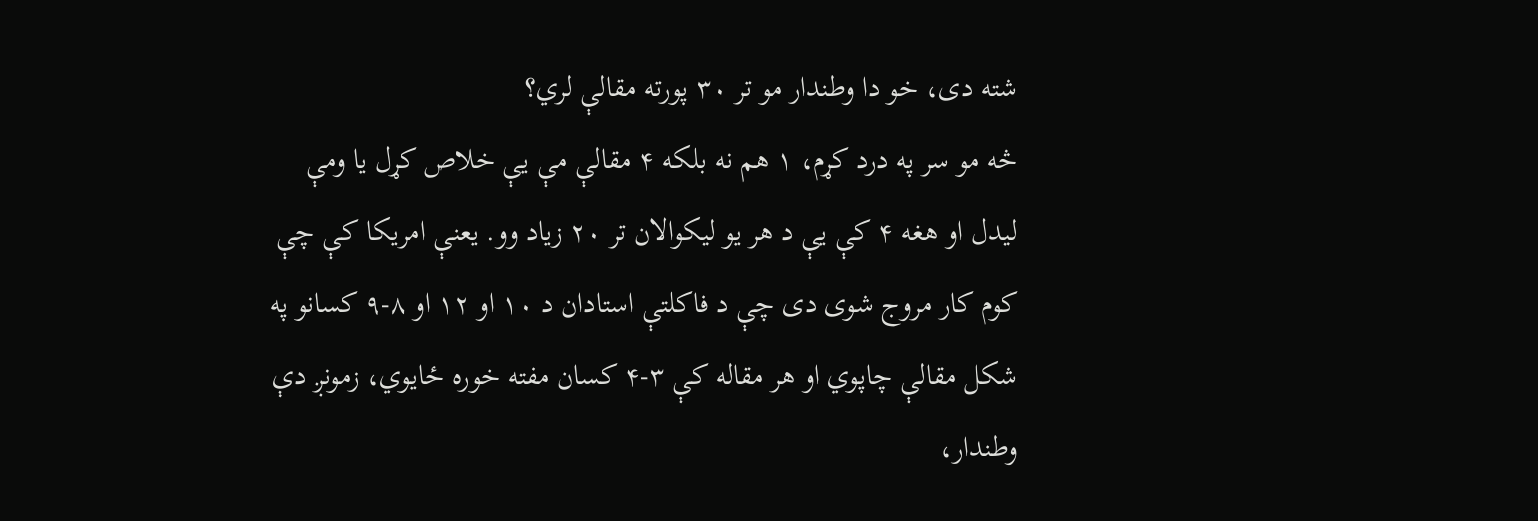شته دی، خو دا وطندار مو تر ۳۰ پورته مقالې لري؟
څه مو سر په درد کړم، ۱ هم نه بلکه ۴ مقالې مې یې خلاص کړل یا ومې لیدل او هغه ۴ کې یې د هر یو لیکوالان تر ۲۰ زیاد وو. یعنې امریکا کې چې کوم کار مروج شوی دی چې د فاکلتې استادان د ۱۰ او ۱۲ او ۸-۹ کسانو په شکل مقالې چاپوي او هر مقاله کې ۳-۴ کسان مفته خوره ځایوي، زمونږ دې وطندار،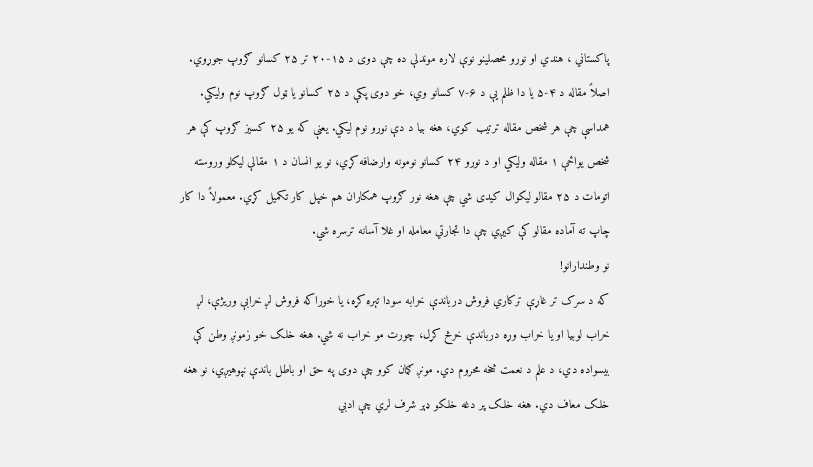پاکستاني ، هندي او نورو محصلینو نوې لاره موندلې ده چې دوی د ۱۵-۲۰ تر ۲۵ کسانو ګروپ جوړوي. اصلاً مقاله د ۴-۵ یا دا ظلم یې د ۶-۷ کسانو وي، خو دوی پکې د ۲۵ کسانو یا ټول ګروپ نوم ولیکي. همداسې چې هر شخص مقاله ترتیب کوي، هغه بیا د دې نورو نوم لیکي. یعنې که یو ۲۵ کسیز ګروپ کې هر شخص یواځې ۱ مقاله ولیکي او د نورو ۲۴ کسانو نومونه وارضافه کړي، نو یو انسان د ۱ مقالې لیکلو وروسته اتومات د ۲۵ مقالو لیکوال کیدی شي چې هغه نور ګروپ همکاران هم خپل کار تکمیل کړي. معمولاً دا کار چاپ ته آماده مقالو کې کیږي چې دا تجارتي معامله او غلا آسانه ترسره شي.
نو وطندارانو!
که د سرک تر غاړې ترکاري فروش درباندې خرابه سودا تېره کړه، یا خوراکه فروش لږ خرابې وریژې، لږ خراب لوبیا او یا خراب وړه درباندې خرڅ کړل، چورت مو خراب نه شي. هغه خلک خو زمونږ وطن کې بیسواده دي، د علم د نعمت څخه محروم دي. مونږ ګمان کوو چې دوی په حق او باطل باندې نپوهیږي، نو هغه خلک معاف دي. هغه خلک پر دغه خلکو ډېر شرف لري چې ادبي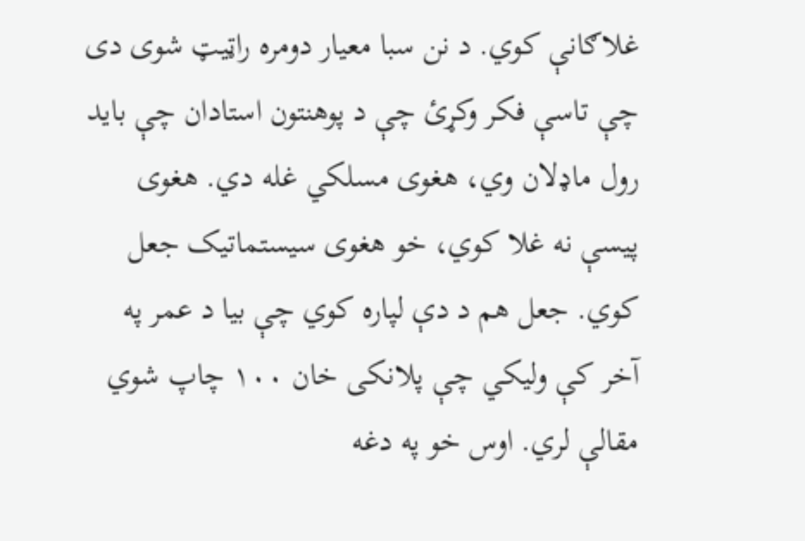غلاګانې کوي. د نن سبا معیار دومره راټیټ شوی دی چې تاسې فکر وکړئ چې د پوهنتون استادان چې باید رول ماډلان وي، هغوی مسلکي غله دي. هغوی پیسې نه غلا کوي، خو هغوی سیستماتیک جعل کوي. جعل هم د دې لپاره کوي چې بیا د عمر په آخر کې ولیکي چې پلانکی خان ۱۰۰ چاپ شوي مقالې لري. اوس خو په دغه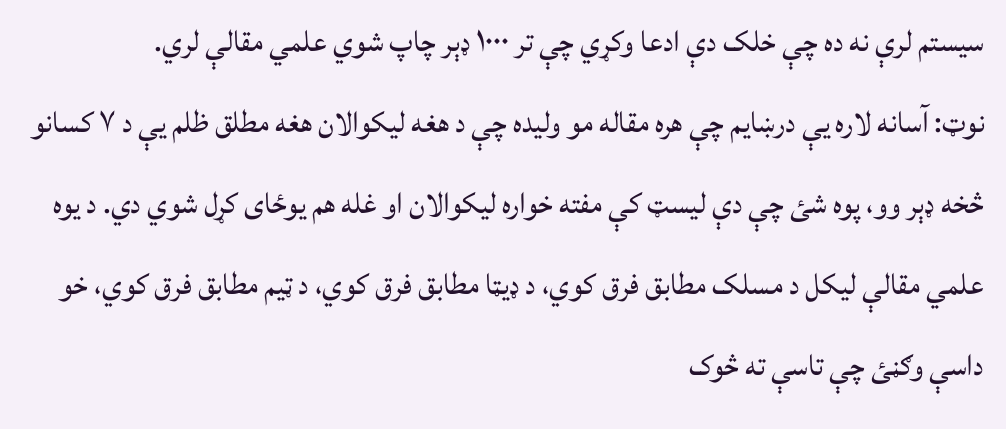سیستم لرې نه ده چې خلک دې ادعا وکړي چې تر ۱۰۰۰ ډېر چاپ شوي علمي مقالې لري.
نوټ: آسانه لاره یې درښایم چې هره مقاله مو ولیده چې د هغه لیکوالان هغه مطلق ظلم یې د ۷ کسانو څخه ډېر وو، پوه شئ چې دې لیسټ کې مفته خواره لیکوالان او غله هم یوځای کړل شوي دي. د یوه علمي مقالې لیکل د مسلک مطابق فرق کوي، د ډیټا مطابق فرق کوي، د ټیم مطابق فرق کوي، خو داسې وګڼئ چې تاسې ته څوک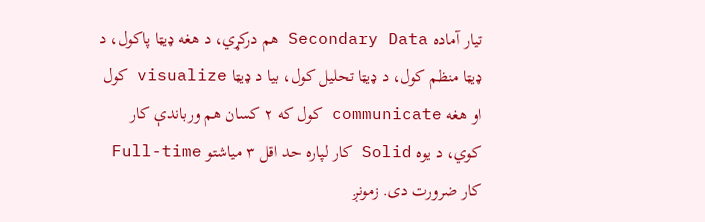تیار آماده Secondary Data هم درکړي، د هغه ډیټا پاکول، د ډیټا منظم کول، د ډیټا تحلیل کول، بیا د ډیټا visualize کول او هغه communicate کول که ۲ کسان هم ورباندې کار کوي، د یوه Solid کار لپاره حد اقل ۳ میاشتو Full-time کار ضرورت دی. زمونږ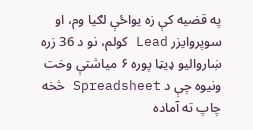په قضیه کې زه یواځې لګیا وم، او سوپروایزر Lead کولم، نو د 36 زره ښاروالیو ډیټا پوره ۶ میاشتې وخت ونیوه چې د Spreadsheet څخه چاپ ته آماده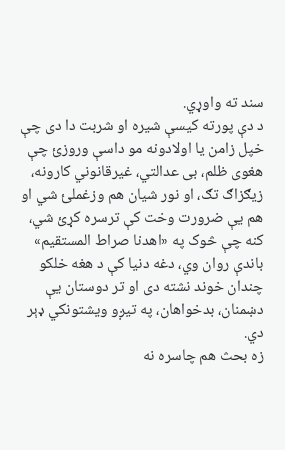سند ته واوړي.
د دې پورته کیسې شیره او شربت دا دی چې خپل زامن یا اولادونه مو داسې وروزئ چې هغوی ظلم، بی عدالتي، غیرقانوني کارونه، زیګزاګ تګ، او نور شیان هم وزغملئ شي او هم یې ضرورت وخت کې ترسره کړئ شي، کنه چې څوک په «اهدنا صراط المستقیم» باندې روان وي، دغه دنیا کې د هغه خلکو چندان خوند نشته دی او تر دوستان یې دښمنان، بدخواهان، په تیږو ویشتونکي ډېر دي.
زه بحث هم چاسره نه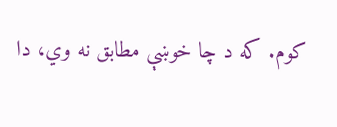کوم. که د چا خوښې مطابق نه وي، دا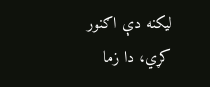لیکنه دې اګنور کړي، دا زما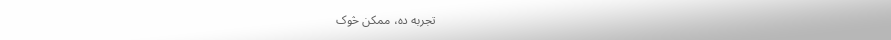تجربه ده، ممکن څوک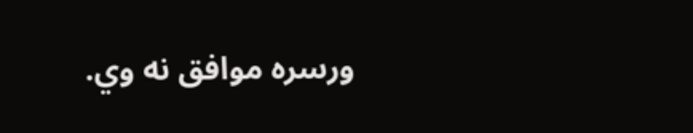ورسره موافق نه وي.